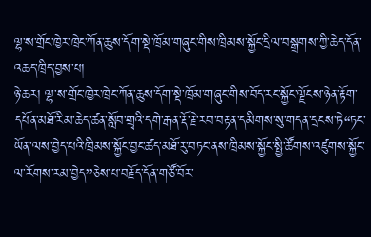ལྷ་ས་གྲོང་ཁྱེར་ཁྲེང་ཀོན་ཆུས་དོག་སྡེ་ཁྲོམ་གཞུང་གིས་ཁྲིམས་སྐྱོང་དྲིལ་བསྒྲགས་ཀྱི་ཆེད་དོན་འཆད་ཁྲིད་བྱས་པ།
ཉེ་ཆར། ལྷ་ས་གྲོང་ཁྱེར་ཁྲེང་ཀོན་ཆུས་དོག་སྡེ་ཁྲོམ་གཞུང་གིས་བོད་རང་སྐྱོང་ལྗོངས་ཉེན་རྟོག་དཔོན་མཐོ་རིམ་ཆེད་ཚན་སློབ་གྲྭའི་དགེ་རྒན་རྡོ་རྗེ་རབ་བརྟན་དམིགས་སུ་གདན་དྲངས་ཏེ“ཏང་ཡོན་ལས་བྱེད་པའི་ཁྲིམས་སྐྱོང་བྱང་ཚད་མཐོ་རུ་བཏང་ནས་ཁྲིམས་སྐྱོང་སྤྱི་ཚོགས་འཛུགས་སྐྱོང་ལ་རོགས་རམ་བྱེད”ཅེས་པ་བརྗོད་དོན་གཙོ་བོར་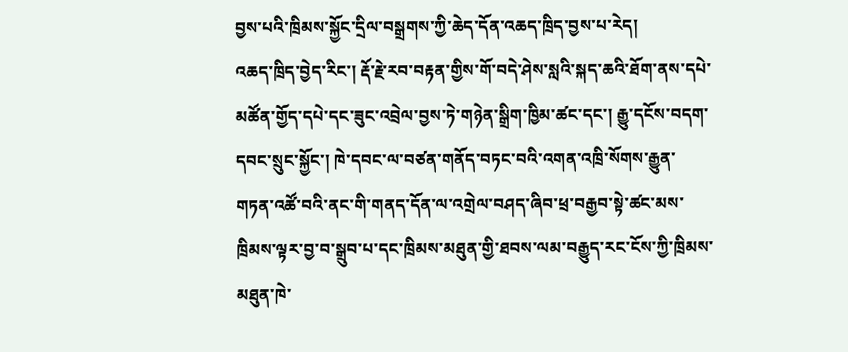བྱས་པའི་ཁྲིམས་སྐྱོང་དྲིལ་བསྒྲགས་ཀྱི་ཆེད་དོན་འཆད་ཁྲིད་བྱས་པ་རེད།
འཆད་ཁྲིད་བྱེད་རིང་། རྡོ་རྗེ་རབ་བརྟན་གྱིས་གོ་བདེ་ཤེས་སླའི་སྐད་ཆའི་ཐོག་ནས་དཔེ་མཚོན་གྱོད་དཔེ་དང་ཟུང་འབྲེལ་བྱས་ཏེ་གཉེན་སྒྲིག་ཁྱིམ་ཚང་དང་། རྒྱུ་དངོས་བདག་དབང་སྲུང་སྐྱོང་། ཁེ་དབང་ལ་བཙན་གནོད་བཏང་བའི་འགན་འཁྲི་སོགས་རྒྱུན་གཏན་འཚོ་བའི་ནང་གི་གནད་དོན་ལ་འགྲེལ་བཤད་ཞིབ་ཕྲ་བརྒྱབ་སྟེ་ཚང་མས་ཁྲིམས་ལྟར་བྱ་བ་སྒྲུབ་པ་དང་ཁྲིམས་མཐུན་གྱི་ཐབས་ལམ་བརྒྱུད་རང་ངོས་ཀྱི་ཁྲིམས་མཐུན་ཁེ་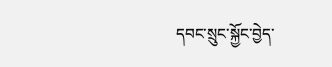དབང་སྲུང་སྐྱོང་བྱེད་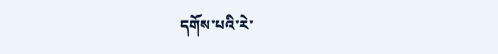དགོས་པའི་རེ་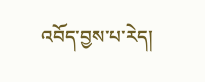འབོད་བྱས་པ་རེད།